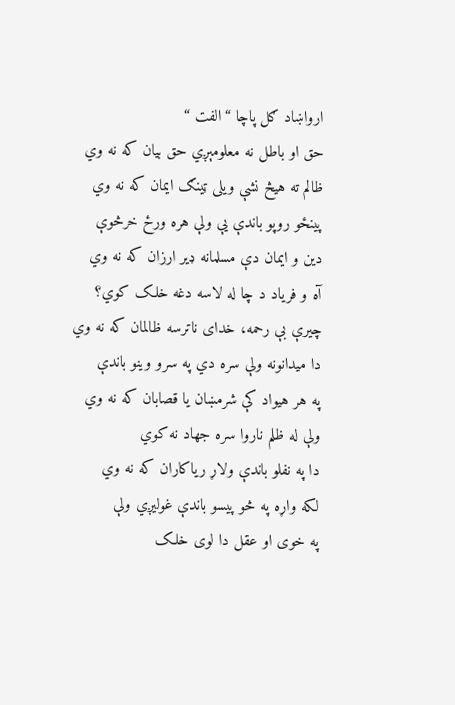ارواښاد ګل پاچا “الفت “
حق او باطل نه معلومېږي حق بیان که نه وي
ظالم ته هیڅ نشې ویلی ټینګ ایمان که نه وي
پینځو روپو باندې یې ولې هره ورځ خرڅوې
دین و ایمان دې مسلمانه ډیر ارزان که نه وي
آه و فریاد د چا له لاسه دغه خلک کوي؟
چیرې بې رحمه، خدای ناترسه ظالمان که نه وي
دا میدانونه ولې سره دي په سرو وینو باندې
په هر هیواد کې شرمښان یا قصابان که نه وي
ولې له ظلم ناروا سره جهاد نه کوي
دا په نفلو باندې ولاړ ریاکاران که نه وي
لکه واړه په څو پیسو باندې غولیږي ولې
په خوی او عقل دا لوی خلک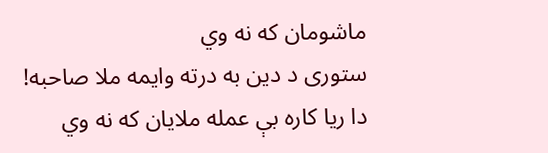ماشومان که نه وي
ستوری د دین به درته وایمه ملا صاحبه!
دا ریا کاره بې عمله ملایان که نه وي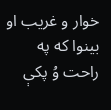خوار و غریب او بینوا که په راحت وُ پکې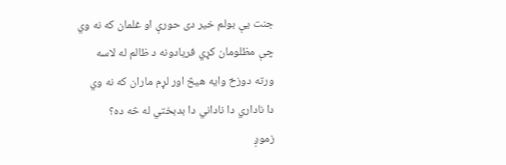جنت یې بولم خیر دی حورې او غلمان که نه وي
چې مظلومان کړي فریادونه د ظالم له لاسه
ورته دوزخ وایه هیڅ اور لړم ماران که نه وي
دا ناداري دا ناداني دا بدبختي له څه ده؟
زموږ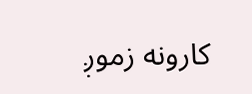کارونه زموږ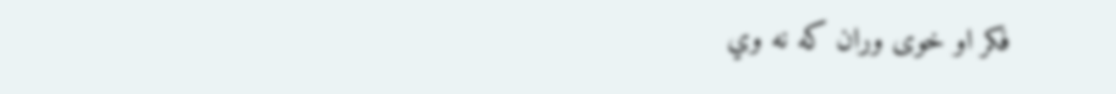فکر او خوی وران که نه وي